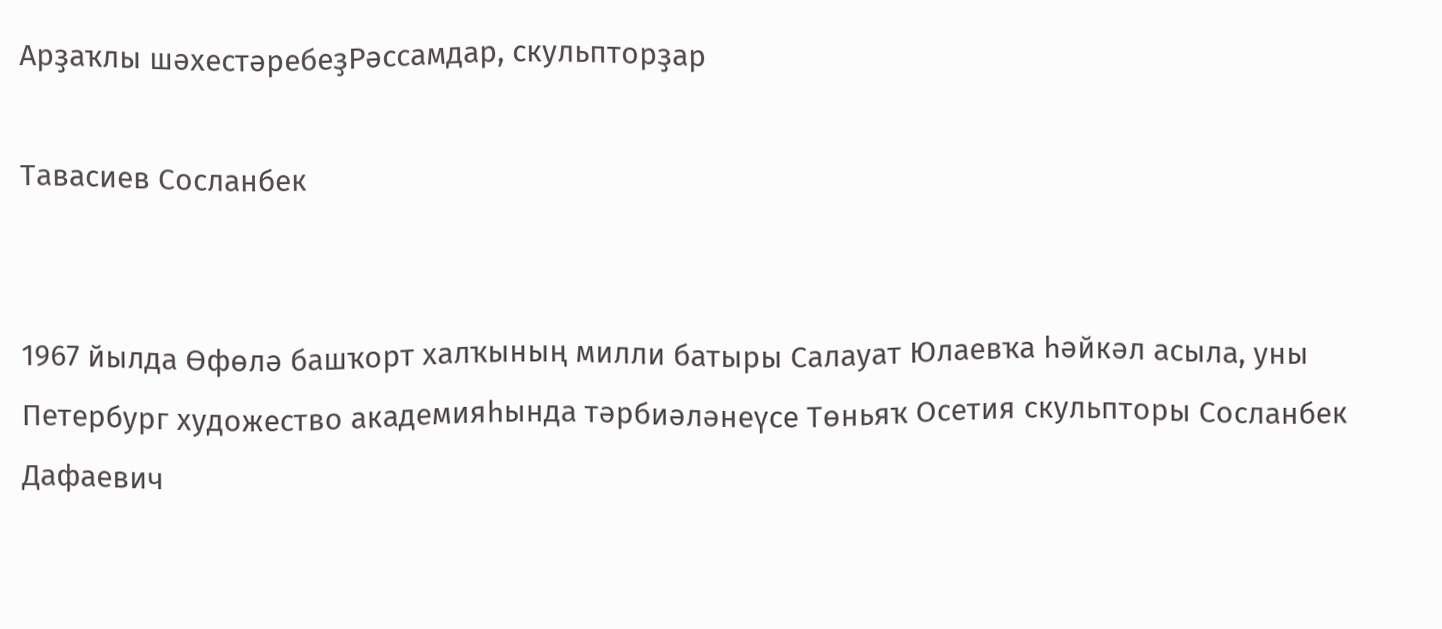Арҙаҡлы шәхестәребеҙРәссамдар, скульпторҙар

Тавасиев Сосланбек


1967 йылда Өфөлә башҡорт халҡының милли батыры Салауат Юлаевҡа һәйкәл асыла, уны Петербург художество академияһында тәрбиәләнеүсе Төньяҡ Осетия скульпторы Сосланбек Дафаевич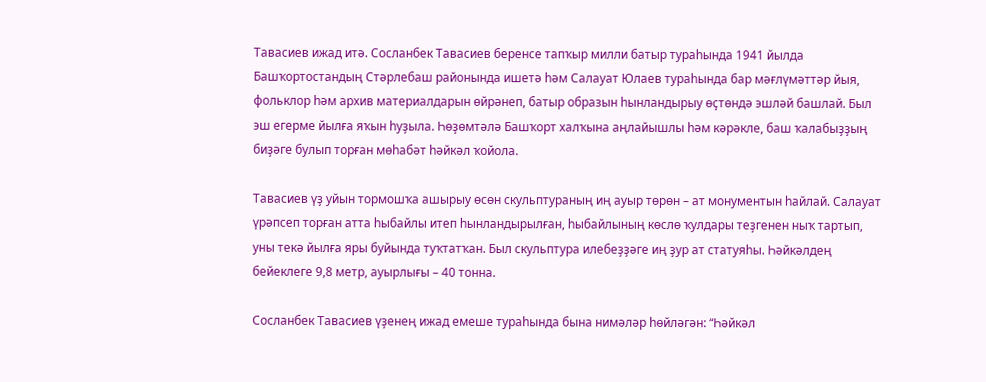Тавасиев ижад итә. Сосланбек Тавасиев беренсе тапҡыр милли батыр тураһында 1941 йылда Башҡортостандың Стәрлебаш районында ишетә һәм Салауат Юлаев тураһында бар мәғлүмәттәр йыя, фольклор һәм архив материалдарын өйрәнеп, батыр образын һынландырыу өҫтөндә эшләй башлай. Был эш егерме йылға яҡын һуҙыла. Һөҙөмтәлә Башҡорт халҡына аңлайышлы һәм кәрәкле, баш ҡалабыҙҙың биҙәге булып торған мөһабәт һәйкәл ҡойола.

Тавасиев үҙ уйын тормошҡа ашырыу өсөн скульптураның иң ауыр төрөн – ат монументын һайлай. Салауат үрәпсеп торған атта һыбайлы итеп һынландырылған, һыбайлының көслө ҡулдары теҙгенен ныҡ тартып, уны текә йылға яры буйында туҡтатҡан. Был скульптура илебеҙҙәге иң ҙур ат статуяһы. Һәйкәлдең бейеклеге 9,8 метр, ауырлығы – 40 тонна.

Сосланбек Тавасиев үҙенең ижад емеше тураһында бына нимәләр һөйләгән: “Һәйкәл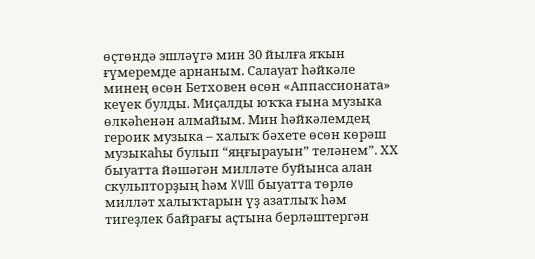өҫтөндә эшләүгә мин 30 йылға яҡын ғүмеремде арнаным. Салауат һәйкәле минең өсөн Бетховен өсөн «Аппассионата» кеүек булды. Миҫалды юҡҡа ғына музыка өлкәһенән алмайым. Мин һәйкәлемдең героик музыка – халыҡ бәхете өсөн көрәш музыкаһы булып “яңғырауын” теләнем”. ХХ быуатта йәшәгән милләте буйынса алан скульпторҙың һәм XVIII быуатта төрлө милләт халыҡтарын үҙ азатлыҡ һәм тигеҙлек байрағы аҫтына берләштергән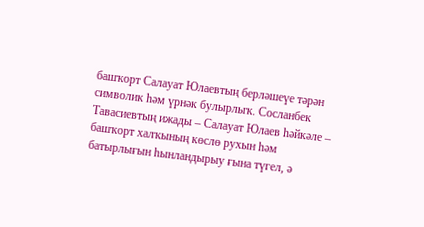башҡорт Салауат Юлаевтың берләшеүе тәрән символик һәм үрнәк булырлыҡ. Сосланбек Тавасиевтың ижады – Салауат Юлаев һәйкәле – башҡорт халҡының көслө рухын һәм батырлығын һынландырыу ғына түгел, ә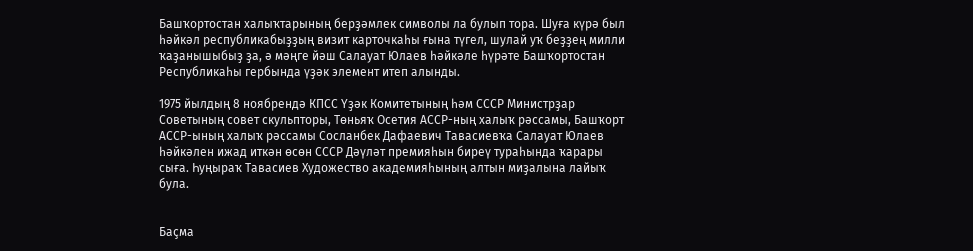Башҡортостан халыҡтарының берҙәмлек символы ла булып тора. Шуға күрә был һәйкәл республикабыҙҙың визит карточкаһы ғына түгел, шулай уҡ беҙҙең милли ҡаҙанышыбыҙ ҙа, ә мәңге йәш Салауат Юлаев һәйкәле һүрәте Башҡортостан Республикаһы гербында үҙәк элемент итеп алынды.

1975 йылдың 8 ноябрендә КПСС Үҙәк Комитетының һәм СССР Министрҙар Советының совет скульпторы, Төньяҡ Осетия АССР-ның халыҡ рәссамы, Башҡорт АССР-ының халыҡ рәссамы Сосланбек Дафаевич Тавасиевҡа Салауат Юлаев һәйкәлен ижад иткән өсөн СССР Дәүләт премияһын биреү тураһында ҡарары сыға. Һуңыраҡ Тавасиев Художество академияһының алтын миҙалына лайыҡ була.


Баҫма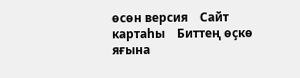өсөн версия    Сайт картаһы    Биттең өҫкө яғына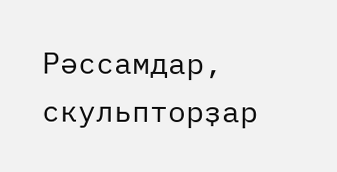Рәссамдар, скульпторҙар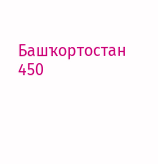Башҡортостан 450